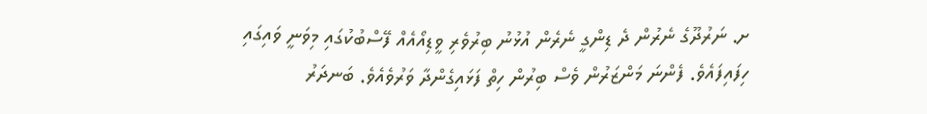ށ. ނަރުދޫގެ ނެރުން ދެ ޑިންގީ ނެރެން އުޅުނު ބިރުވެރި ވީޑިއޯއެއް ފޭސްބުކުގައި މިވަނީ ވައިގައި ހިފައިފައެވެ. ފެންނަ މަންޒަރުން ވެސް ބިރުން ހިތް ފަޅައިގެންދާ ވަރުވެއެވެ. ބަނދަރު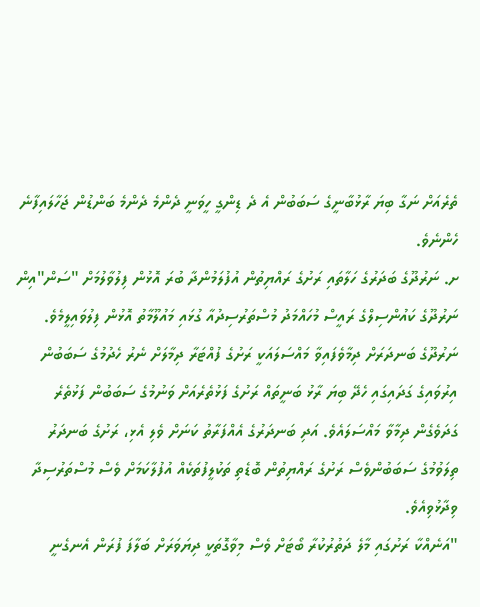ތެރެއަށް ނަގާ ބިޔަ ރާޅުބާނީގެ ސަބަބުން އެ ދެ ޑިންގީ ހީވަނީ ދެންމެ ދެންމެ ބަންޑުން ޖަހާލައިފާނެ ހެންނެވެ.
ށ. ނަރުދޫގެ ބަދަރުގެ ހަލާތައި ރަށުގެ ރައްޔިތުން އުފުލަމުންދާ ބުރަ އޮޅުން ފިލުވާލުމަށް "ސަން"އިން ނަރުދޫގެ ކައުންސިލްގެ ރައީސް މުހައްމަދު މުސްތަރުސިދުއާ ގުޅައި މައުލޫމާތު އޮޅުން ފިލުވައިލީމެވެ.
ނަރުދޫގެ ބަނދަރަށް ދިމާވެފައިވާ މައްސަލައަކީ ރަށުގެ ފުއްޓަރާ ދިމާލަށް ނެރު ހެދުމުގެ ސަބަބުން އިރުވައިގެ ގަދައިގައި ހެދޭ ބިޔަ ރާޅު ބަނީތައް ރަށުގެ ފަޅުތެރެއަށް ވަނުމުގެ ސަބަބުން ފަޅުތެރެ ގަދަވެގެން ދިމާވާ މައްސަލައެވެ. އަދި ބަނދަރުގެ އެއްފަރާތު ކަނަށް ވެލި އެޅި، ރަށުގެ ބަނދަރު ތިލަވުމުގެ ސަބަބުންވެސް ރަށުގެ ރައްޔިތުން ބޮޑެތި ތަކުލީފުތަކެއް އުފުލާކަމަށް ވެސް މުސްތަރުސިދާ ވިދާޅުވިއެވެ.
"އަނެއްކާ ރަށުގައި މާލެ ދަތުރުކުރާ ބޯޓަށް ވެސް މިވާގޮތަކީ ދިޔަވަރަށް ބަލާފަ ފުރަން އެނގެނީ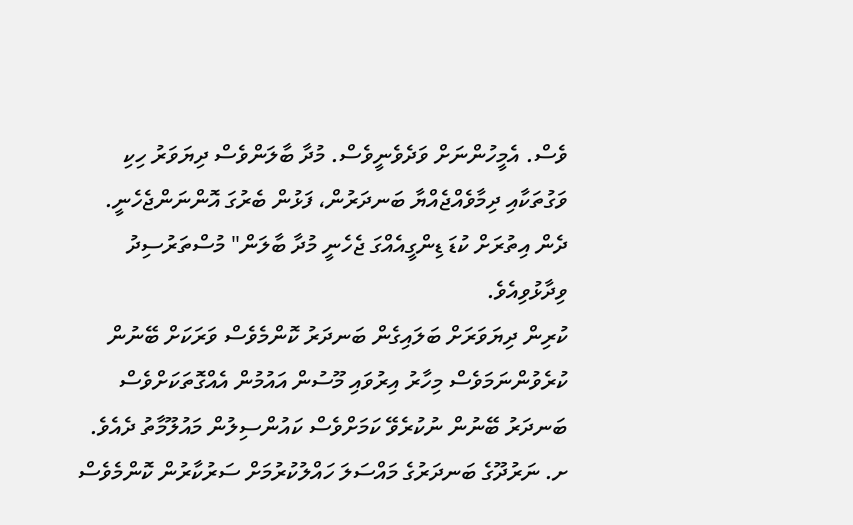ވެސް. އެމީހުންނަށް ވަދެވެނީވެސް. މުދާ ބާލަންވެސް ދިޔަވަރު ހިކި ވަގުތަކާއި ދިމާވެއްޖެއްޔާ ބަނދަރުން، ފަޅުން ބެރުގަ އޮންނަންޖެހެނީ. ދެން އިތުރަށް ކުޑަ ޑިންގީއެއްގަ ޖެހެނީ މުދާ ބާލަން" މުސްތަރުސިދު ވިދާޅުވިއެވެ.
ކުރިން ދިޔަވަރަށް ބަލައިގެން ބަނދަރު ކޮންމެވެސް ވަރަކަށް ބޭނުން ކުރެވުންނަމަވެސް މިހާރު އިރުވައި މޫސުން އައުމުން އެއްގޮތަކަށްވެސް ބަނދަރު ބޭނުން ނުކުރެވޭ ކަމަށްވެސް ކައުންސިލުން މައުލޫމާތު ދެއެވެ.
ށ. ނަރުދޫގެ ބަނދަރުގެ މައްސަލަ ހައްލުކުރުމަށް ސަރުކާރުން ކޮންމެވެސް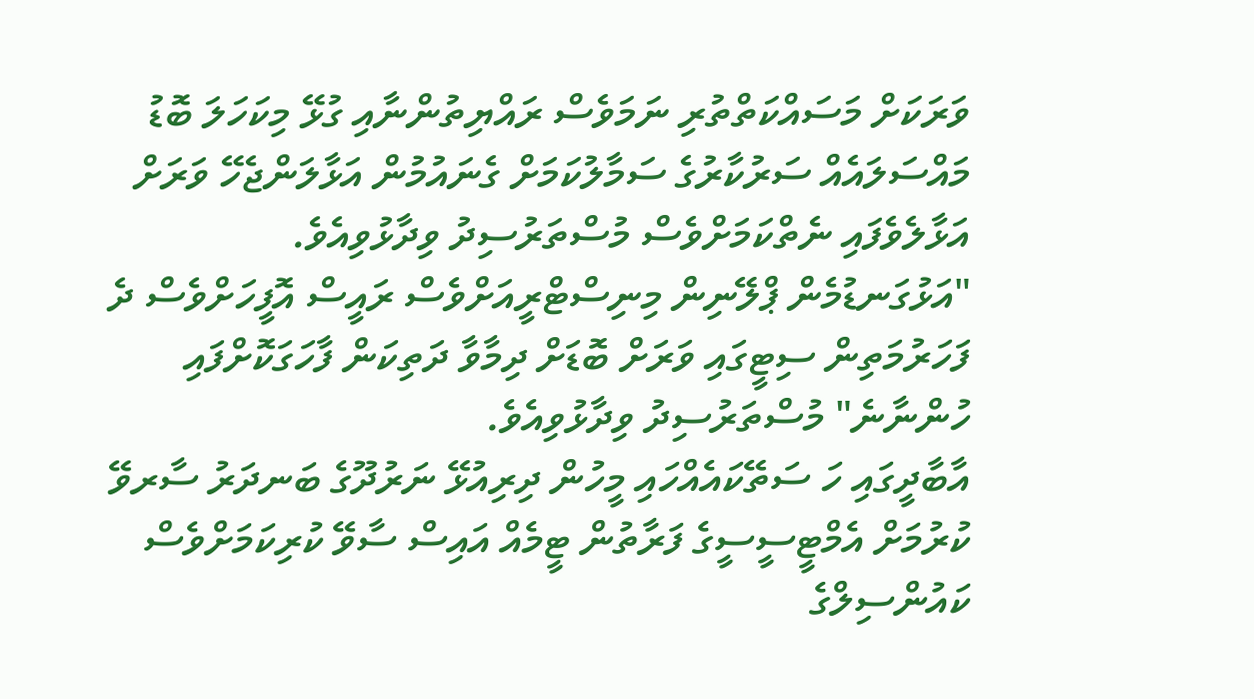ވަރަކަށް މަސައްކަތްތުރި ނަމަވެސް ރައްޔިތުންނާއި ގުޅޭ މިކަހަލަ ބޮޑު މައްސަލައެއް ސަރުކާރުގެ ސަމާލުކަމަށް ގެނައުމުން އަޅާލަންޖެހޭ ވަރަށް އަޅާލެވެފައި ނެތްކަމަށްވެސް މުސްތަރުސިދު ވިދާޅުވިއެވެ.
"އަޅުގަނޑުމެން ޕްލޭނިން މިނިސްޓްރީއަށްވެސް ރައީސް އޮފީހަށްވެސް ދެ ފަހަރުމަތިން ސިޓީގައި ވަރަށް ބޮޑަށް ދިމާވާ ދަތިކަން ފާހަގަކޮށްފައި ހުންނާނެ" މުސްތަރުސިދު ވިދާޅުވިއެވެ.
އާބާދީގައި ހަ ސަތޭކައެއްހައި މީހުން ދިރިއުޅޭ ނަރުދޫގެ ބަނދަރު ސާރވޭ ކުރުމަށް އެމްޓީސީސީގެ ފަރާތުން ޓީމެއް އައިސް ސާވޭ ކުރިކަމަށްވެސް ކައުންސިލްގެ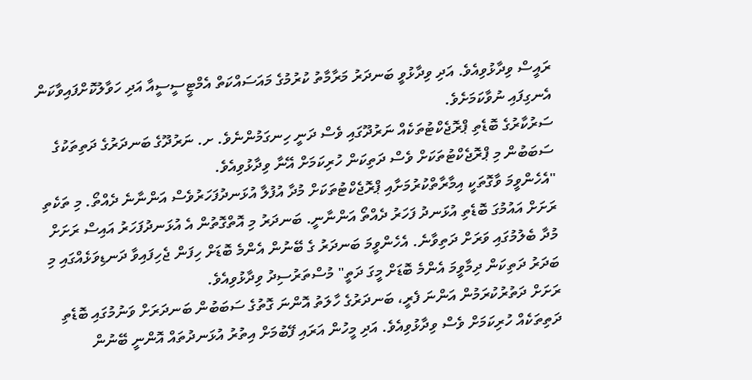ރައީސް ވިދާޅުވިއެވެ. އަދި ވިދާޅުވީ ބަނދަރު މަރާމާތު ކުރުމުގެ މައަސައްކަތް އެމްޓީސީސީއާ އަދި ހަވާލުކޮށްފައިވާކަން އެނގިފައި ނުވާކަމަށެވެ.
ސަރުކާރުގެ ބޮޑެތި ޕްރޮޖެކްޓުތަކެއް ނަރުދޫގައި ވެސް ދަނީ ހިނގަމުންނެވެ. ށ. ނަރުދޫގެ ބަނދަރުގެ ދަތިތަކުގެ ސަބަބުން މި ޕްރޮޖެކްޓުތަކަށް ވެސް ދަތިކަން ހުރިކަމަށް އޭނާ ވިދާޅުވިއެވެ.
"އެހެންވީމަ ވާގޮތަކީ އިމާރާތްކުރުމަށާއި ޕްރޮޖެކްޓުތަކަށް މުދާ އުފުލާ އުޅަނދުފަހަރުވެސް އަންނާނެ ދެއްތޯ. މި ތަކެތި ރަށަށް އައުމުގަ ބޮޑެތި އުޅަނދު ފަހަރު ދެއްތޯ އަންނާނީ. ބަނދަރު މި އޮތްގޮތުން އެ އުޅަނދުފަހަރު އައިސް ރަށަށް މުދާ ބެލުމުގައި ވަރަށް ދަތިވާނެ. އެހެންވީމަ ބަނދަރު ގެ ބޭނުން އެންމެ ބޮޑަށް ހިފަން ޖެހިފައިވާ ދަނޑިވަޅެއްގައި މި ބަދަރު ދަތިކަން ދިމާވީމަ އެންމެ ބޮޑަށް މީގަ ދަތީ" މުސްތަރުސިދު ވިދާޅުވިއެވެ.
ރަށަށް ދަތުރުކުރަމުން އަންނަ ފެރީ، ބަނދަރުގެ ހާލަތު އޮންނަ ގޮތުގެ ސަބަބުން ބަނދަރަށް ވަނުމުގައި ބޮޑެތި ދަތިތަކެއް ހުރިކަމަށް ވެސް ވިދާޅުވިއެވެ. އަދި މީހުން އަރައި ފޭބުމަށް އިތުރު އުޅަނދުތައް އޮންނީ ބޭނުން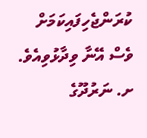ކުރަންޖެހިފައިކަމަށް ވެސް އޭނާ ވިދާޅުވިއެވެ.
ށ. ނަރުދޫގެ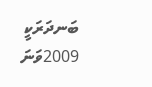ބަނދަރަކީ 2009ވަނަ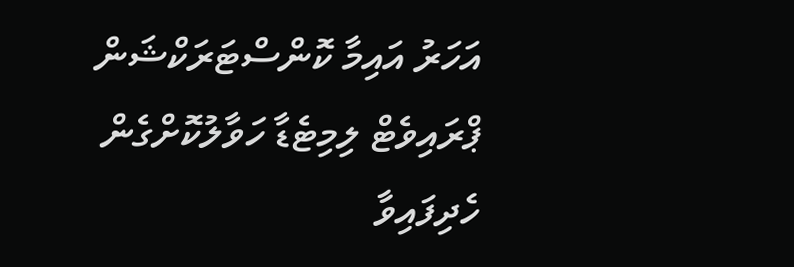އަހަރު އައިމާ ކޮންސްޓަރަކްޝަން ޕްރައިވެޓް ލިމިޓެޑާ ހަވާލުކޮށްގެން ހެދިފައިވާ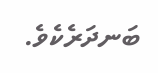ބަނދަރެކެވެ.